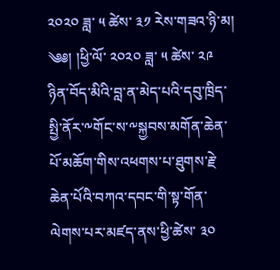༢༠༢༠ ཟླ་ ༥ ཚེས་ ༣༡ རེས་གཟའ་ཉི་མ།
༄༅། །ཕྱི་ལོ་ ༢༠༢༠ ཟླ་ ༥ ཚེས་ ༢༩ ཉིན་བོད་མིའི་བླ་ན་མེད་པའི་དབུ་ཁྲིད་སྤྱི་ནོར་༸གོང་ས་༸སྐྱབས་མགོན་ཆེན་པོ་མཆོག་གིས་འཕགས་པ་ཐུགས་རྗེ་ཆེན་པོའི་བཀའ་དབང་གི་སྟ་གོན་ལེགས་པར་མཛད་ནས་ཕྱི་ཚེས་ ༣༠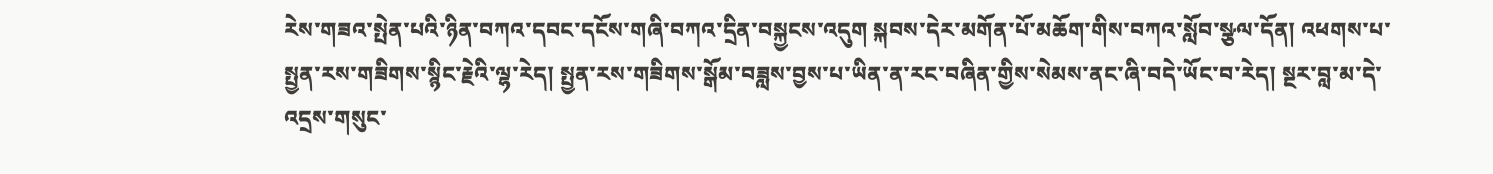རེས་གཟའ་སྤེན་པའི་ཉིན་བཀའ་དབང་དངོས་གཞི་བཀའ་དྲིན་བསྐྱངས་འདུག སྐབས་དེར་མགོན་པོ་མཆོག་གིས་བཀའ་སློབ་སྩལ་དོན། འཕགས་པ་སྤྱན་རས་གཟིགས་སྙིང་རྗེའི་ལྷ་རེད། སྤྱན་རས་གཟིགས་སྒོམ་བཟླས་བྱས་པ་ཡིན་ན་རང་བཞིན་གྱིས་སེམས་ནང་ཞི་བདེ་ཡོང་བ་རེད། སྔར་བླ་མ་དེ་འདྲས་གསུང་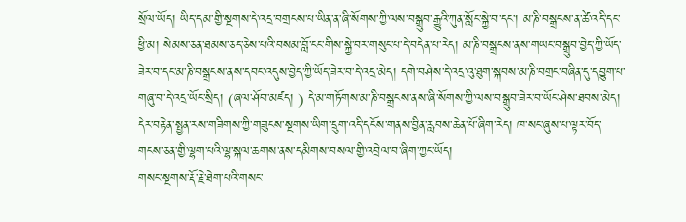སྲོལ་ཡོད། ཡིད་དམ་གྱི་སྔགས་དེ་འདྲ་བགྲངས་པ་ཡིན་ན་ཞི་སོགས་ཀྱི་ལས་བསྒྲུབ་རྒྱུའི་ཀུན་སློང་སྐྱེ་བ་དང་། མ་ཎི་བསྒྲངས་ན་ཚེ་འདི་དང་ཕྱི་མ། སེམས་ཅན་ཐམས་ཅད་ཅེས་པའི་བསམ་བློ་ངང་གིས་སྐྱེ་བར་གསུང་པ་དེ་བདེན་པ་རེད། མ་ཎི་བསྒྲངས་ནས་གཡང་བསྒྲུབ་བྱེད་ཀྱི་ཡོད་ཟེར་བ་དང་མ་ཎི་བསྒྲངས་ནས་དབང་འདུས་བྱེད་ཀྱི་ཡོད་ཟེར་བ་དེ་འདྲ་མེད། དགེ་བཤེས་དེ་འདྲ་འུ་ཐུག་སྐབས་མ་ཎི་བགྲང་བཞིན་དུ་དབྱུག་པ་གཞུ་བ་དེ་འདྲ་ཡོང་སྲིད། (ཞལ་ཤོབ་མཛད། ) དེ་མ་གཏོགས་མ་ཎི་བསྒྲངས་ནས་ཞི་སོགས་ཀྱི་ལས་བསྒྲུབ་ཟེར་བ་ཡོང་ཤེས་ཐབས་མེད། དེར་བརྟེན་སྤྱན་རས་གཟིགས་ཀྱི་གཟུངས་སྔགས་ཡིག་དྲུག་འདི་དངོས་གནས་བྱིན་རླབས་ཆེན་པོ་ཞིག་རེད། ཁ་སང་ཞུས་པ་ལྟར་བོད་གངས་ཅན་གྱི་ལྷག་པའི་ལྷ་སྐལ་ཆགས་ནས་དམིགས་བསལ་གྱི་འབྲེལ་བ་ཞིག་ཀྱང་ཡོད།
གསང་སྔགས་རྡོ་རྗེ་ཐེག་པའི་གསང་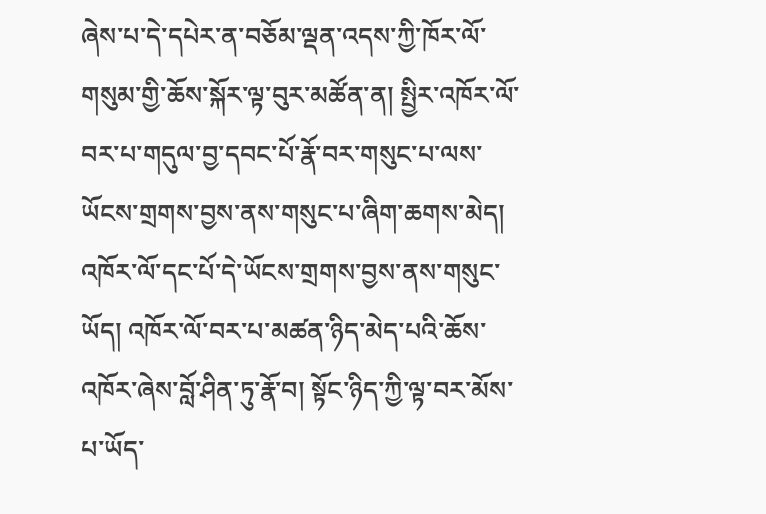ཞེས་པ་དེ་དཔེར་ན་བཅོམ་ལྡན་འདས་ཀྱི་ཁོར་ལོ་གསུམ་གྱི་ཆོས་སྐོར་ལྟ་བུར་མཚོན་ན། སྤྱིར་འཁོར་ལོ་བར་པ་གདུལ་བྱ་དབང་པོ་རྣོ་བར་གསུང་པ་ལས་ཡོངས་གྲགས་བྱས་ནས་གསུང་པ་ཞིག་ཆགས་མེད། འཁོར་ལོ་དང་པོ་དེ་ཡོངས་གྲགས་བྱས་ནས་གསུང་ཡོད། འཁོར་ལོ་བར་པ་མཚན་ཉིད་མེད་པའི་ཆོས་འཁོར་ཞེས་བློ་ཤིན་ཏུ་རྣོ་བ། སྟོང་ཉིད་ཀྱི་ལྟ་བར་མོས་པ་ཡོད་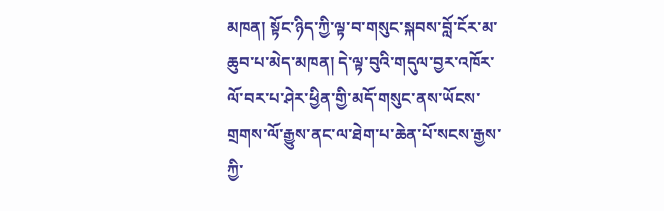མཁན། སྟོང་ཉིད་ཀྱི་ལྟ་བ་གསུང་སྐབས་བློ་ངོར་མ་ཆུབ་པ་མེད་མཁན། དེ་ལྟ་བུའི་གདུལ་བྱར་འཁོར་ལོ་བར་པ་ཤེར་ཕྱིན་གྱི་མདོ་གསུང་ནས་ཡོངས་གྲགས་ལོ་རྒྱུས་ནང་ལ་ཐེག་པ་ཆེན་པོ་སངས་རྒྱས་ཀྱི་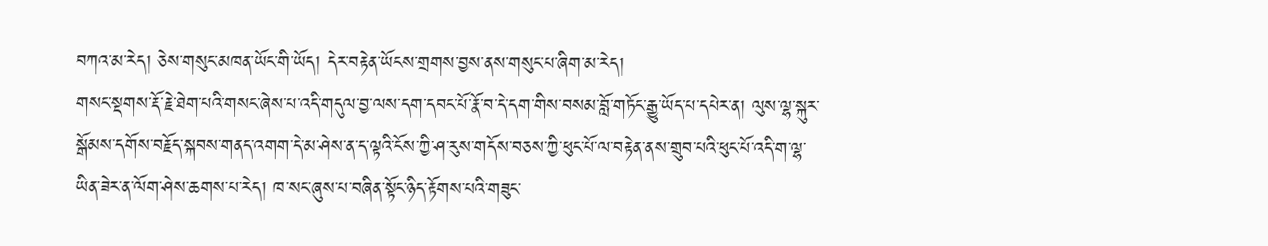བཀའ་མ་རེད། ཅེས་གསུང་མཁན་ཡོང་གི་ཡོད། དེར་བརྟེན་ཡོངས་གྲགས་བྱས་ནས་གསུང་པ་ཞིག་མ་རེད།
གསང་སྡགས་རྡོ་རྗེ་ཐེག་པའི་གསང་ཞེས་པ་འདི་གདུལ་བྱ་ལས་དག་དབང་པོ་རྣོ་བ་དེ་དག་གིས་བསམ་བློ་གཏོང་རྒྱུ་ཡོད་པ་དཔེར་ན། ལུས་ལྷ་སྐུར་སྒོམས་དགོས་བརྗོད་སྐབས་གནད་འགག་དེ་མ་ཤེས་ན་ད་ལྟའི་ངོས་ཀྱི་ཤ་རུས་གདོས་བཅས་ཀྱི་ཕུང་པོ་ལ་བརྟེན་ནས་གྲུབ་པའི་ཕུང་པོ་འདི་ག་ལྷ་ཡིན་ཟེར་ན་ལོག་ཤེས་ཆགས་པ་རེད། ཁ་སང་ཞུས་པ་བཞིན་སྟོང་ཉིད་རྟོགས་པའི་གཟུང་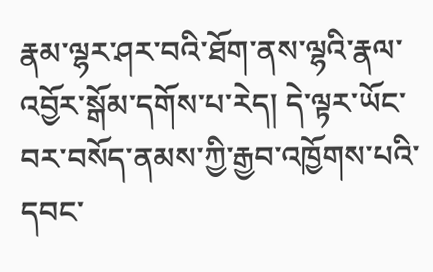རྣམ་ལྷར་ཤར་བའི་ཐོག་ནས་ལྷའི་རྣལ་འབྱོར་སྒོམ་དགོས་པ་རེད། དེ་ལྟར་ཡོང་བར་བསོད་ནམས་ཀྱི་རྒྱབ་འཁྱོགས་པའི་དབང་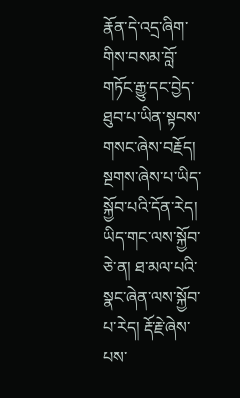རྣོན་དེ་འདྲ་ཞིག་གིས་བསམ་བློ་གཏོང་རྒྱུ་དང་བྱེད་ཐུབ་པ་ཡིན་སྟབས་གསང་ཞེས་བརྗོད། སྔགས་ཞེས་པ་ཡིད་སྐྱོབ་པའི་དོན་རེད།
ཡིད་གང་ལས་སྐྱོབ་ཅེ་ན། ཐ་མལ་པའི་སྣང་ཞེན་ལས་སྐྱོབ་པ་རེད། རྡོ་རྗེ་ཞེས་པས་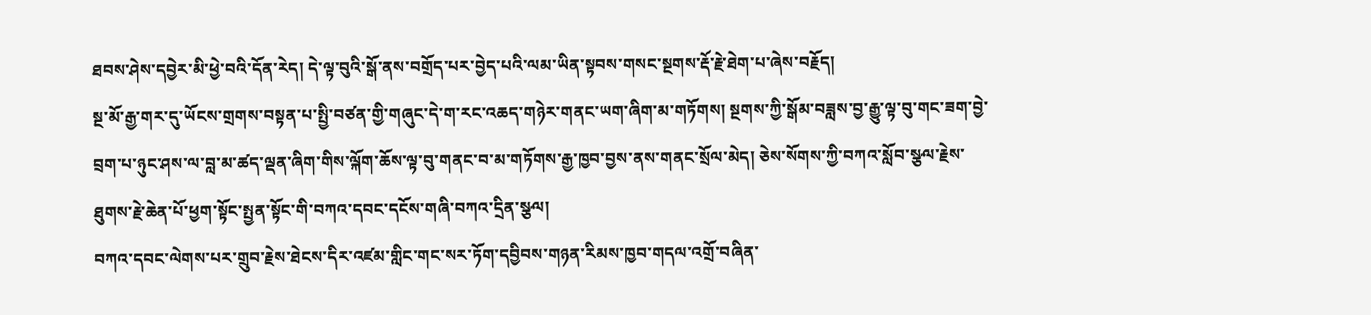ཐབས་ཤེས་དབྱེར་མི་ཕྱེ་བའི་དོན་རེད། དེ་ལྟ་བུའི་སྒོ་ནས་བགྲོད་པར་བྱེད་པའི་ལམ་ཡིན་སྟབས་གསང་སྔགས་རྡོ་རྗེ་ཐེག་པ་ཞེས་བརྗོད།
སྔ་མོ་རྒྱ་གར་དུ་ཡོངས་གྲགས་བསྟན་པ་སྤྱི་བཙན་གྱི་གཞུང་དེ་ག་རང་འཆད་གཉེར་གནང་ཡག་ཞིག་མ་གཏོགས། སྔགས་ཀྱི་སྒོམ་བཟླས་བྱ་རྒྱུ་ལྟ་བུ་གང་ཟག་བྱེ་བྲག་པ་ཉུང་ཤས་ལ་བླ་མ་ཚད་ལྡན་ཞིག་གིས་ལྐོག་ཆོས་ལྟ་བུ་གནང་བ་མ་གཏོགས་རྒྱ་ཁྱབ་བྱས་ནས་གནང་སྲོལ་མེད། ཅེས་སོགས་ཀྱི་བཀའ་སློབ་སྩལ་རྗེས་ཐུགས་རྗེ་ཆེན་པོ་ཕྱག་སྟོང་སྤྱན་སྟོང་གི་བཀའ་དབང་དངོས་གཞི་བཀའ་དྲིན་སྩལ།
བཀའ་དབང་ལེགས་པར་གྲུབ་རྗེས་ཐེངས་དིར་འཛམ་གླིང་གང་སར་ཏོག་དབྱིབས་གཉན་རིམས་ཁྱབ་གདལ་འགྲོ་བཞིན་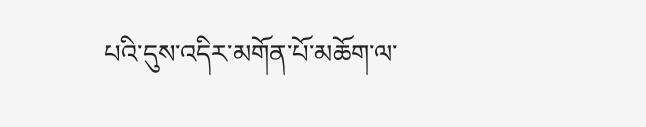པའི་དུས་འདིར་མགོན་པོ་མཆོག་ལ་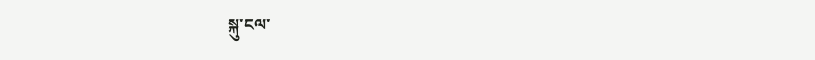སྐུ་ངལ་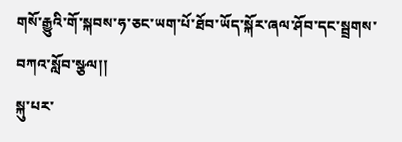གསོ་རྒྱུའི་གོ་སྐབས་ཧ་ཅང་ཡག་པོ་ཐོབ་ཡོད་སྐོར་ཞལ་ཤོབ་དང་སྦྲགས་བཀའ་སློབ་སྩལ།།
སྐུ་པར་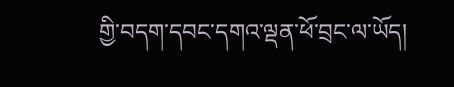གྱི་བདག་དབང་དགའ་ལྡན་ཕོ་བྲང་ལ་ཡོད།